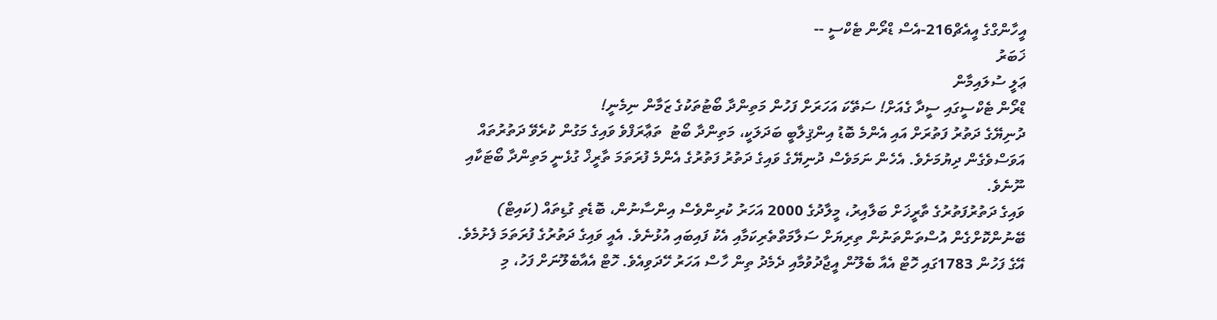އީހާންގްގެ އީއެޗް216-އެސް ޑްރޯން ޓެކްސީ --
ޚަބަރު
ޢަލީ ސުލައިމާން
ޑްރޯން ޓެކްސީގައި ސީދާ ގެއަށް! ސަތޭކަ އަހަރަށް ފަހުން މަތިންދާ ބޯޓުތަކުގެ ޒަމާން ނިމެނީ!
ދުނިޔޭގެ ދަތުރު ފަތުރަށް އައި އެންމެ ބޮޑު އިންޤިލާބީ ބަދަލަކީ، މަތިންދާ ބޯޓު  ތަޢާރަފްވެ ވައިގެ މަގުން ކުރެވޭ ދަތުރުތައް އަވަސްވެގެން ދިޔުމަށެވެ. އެހެން ނަމަވެސް ދުނިޔޭގެ ވައިގެ ދަތުރު ފަތުރުގެ އެންމެ ފުރަތަމަ ތާރީޚް ގުޅެނީ މަތިންދާ ބޯޓަކާއި ނޫނެވެ.
ވައިގެ ދަތުރުފަތުރުގެ ތާރީޚަށް ބަލާއިރު، މީލާދުގެ 2000 އަހަރު ކުރިންވެސް އިންސާނުން، ބޮޑެތި ގުޑިތައް (ކައިޓް) ބޭނުންކޮށްގެން އުސްތަންތަނުން ތިރިޔަށް ސަލާމަތްތެރިކަމާއި އެކު ފައިބައި އުޅުނެވެ. އެއީ ވައިގެ ދަތުރުގެ ފުރަތަމަ ފެށުމެވެ. އޭގެ ފަހުން 1783ގައި ހޮޓް އެއާ ބެލޫން އީޖާދުވުމާއި ދެމެދު ތިން ހާސް އަހަރު ހޭދަވިއެވެ. ހޮޓް އެއާބެލޫނަށް ފަހު، މި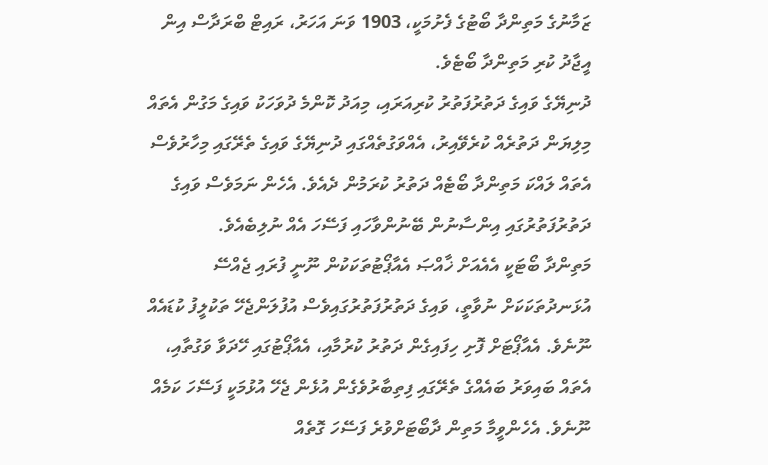ޒަމާނުގެ މަތިންދާ ބޯޓުގެ ފެށުމަކީ، 1903 ވަނަ އަހަރު، ރައިޓް ބްރަދާސް އިން އީޖާދު ކުރި މަތިންދާ ބޯޓެވެ.
ދުނިޔޭގެ ވައިގެ ދަތުރުފަތުރު ކުރިއަރައި، މިއަދު ކޮންމެ ދުވަހަކު ވައިގެ މަގުން އެތައް މިލިޔަން ދަތުރެއް ކުރެވޭއިރު، އެއްވަގުތެއްގައި ދުނިޔޭގެ ވައިގެ ތެރޭގައި މިހާރުވެސް އެތައް ލައްކަ މަތިންދާ ބޯޓެއް ދަތުރު ކުރަމުން ދެއެވެ. އެހެން ނަމަވެސް ވައިގެ ދަތުރުފަތުރުގައި އިންސާނުން ބޭނުންވާހައި ފަސޭހަ އެއް ނުލިބެއެވެ.
މަތިންދާ ބޯޓަކީ އެއެއަށް ޚާއްޞަ އެއާޕޯޓުތަކަކުން ނޫނީ ފުރައި ޖެއްސޭ އުޅަނދުތަކަކަށް ނުވާތީ، ވައިގެ ދަތުރުފަތުރުގައިވެސް އުފުލަންޖެހޭ ތަކުލީފު ކުޑައެއް ނޫނެވެ. އެއާޕޯޓަށް ފޮށި ހިފައިގެން ދަތުރު ކުރުމާއި، އެއާޕޯޓުގައި ހޭދަވާ ވަގުތާއި، އެތައް ބައިވަރު ބައެއްގެ ތެރޭގައި ފިތިބާރުވެގެން އުޅެން ޖެހޭ އުޅުމަކީ ފަސޭހަ ކަމެއް ނޫނެވެ. އެހެންވީމާ މަތިން ދާބޯޓަށްވުރެ ފަސޭހަ ގޮތެއް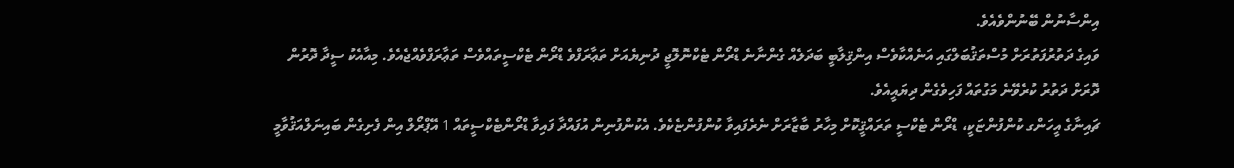އިންސާނުން ބޭނުންވެއެވެ.
ވައިގެ ދަތުރުފަތުރަށް މުސްތަޤުބަލްގައި އަނެއްކާވެސް އިންޤިލާބީ ބަދަލެއް ގެންނާނެ ޑްރޯން ޓެކްނޮލޮޖީ ދުނިޔެއަށް ތަޢާރަފްވެ ޑްރޯން ޓެކްސީތައްވެސް ތަޢާރަފްވެއްޖެއެވެ. މިއާއެކު ސީދާ ދޮރުން ދޮރަށް ދަތުރު ކުރެވޭނެ މަގުތައް ފަހިވެގެން ދިޔައީއެވެ.
ޗައިނާގެ އީހަންގ ކުންފުންޏަކީ، ޑްރޯން ޓެކްސީ ތަރައްޤީކޮށް މިހާރު ބާޒާރަށް ނެރެފައިވާ ކުންފުންޏެކެވެ. އެކުންފުނިން އުފައްދާ ފައިވާ ޑްރޯންޓެކްސީތައް 1 އޭޕްރޯލް އިން ފެށިގެން ބައިނަލްއަޤުވާމީ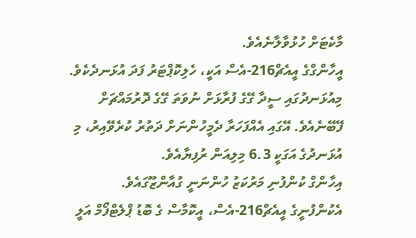މާކެޓަށް ހުޅުވާލާނެއެވެ.
އީހާންގްގެ އީއެޗް216-އެސް އަކީ، ހެލިކޮޕްޓަރު ފަދަ އުޅަނދެކެވެ. މިއުޅަނދުގައި ސީދާ ގޭގެ ފުރާޅަށް ނުވަތަ ގޭގެ ދޮރުމައްޗަށް ފޭބޭނެއެވެ. އޭގައި އެއްފަހަރާ ދެމީހުންނަށް ދަތުރު ކުރެވޭއިރު، މި އުޅަނދުގެ އަގަކީ 6.3 މިލިއަން ރުފިޔާއެވެ.
އިހާންގް ކުންފުނި މަރުކަޒު ހުންނަނީ ގުއާންޒޫގައެވެ. އެކުންފުނީގެ އީއެޗް216-އެސް، އީކޮމާސް ގެ ބޮޑު ޕްލެޓްފޯމް އަލީ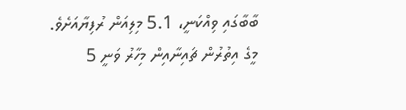ބާބާގައި ވިއްކަނީ، 5.1 މިލިއަން ރުފިޔާއަށެވެ.
މީގެ އިތުރުން ޗައިނާއިން މިހާރު ވަނީ 5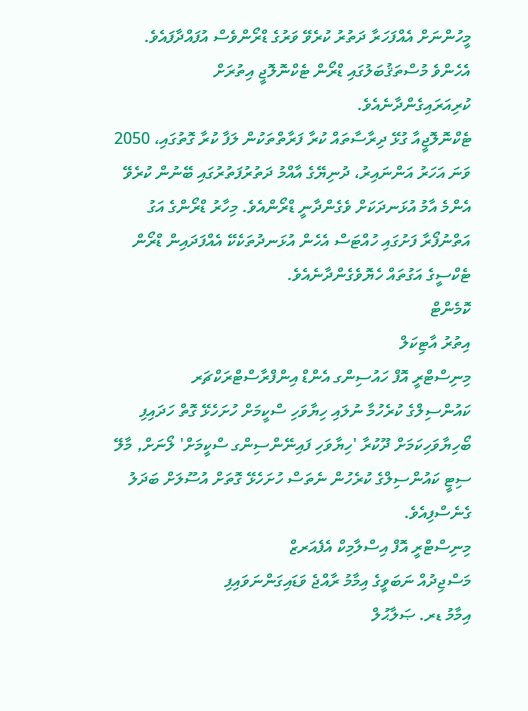މީހުންނަށް އެއްފަހަރާ ދަތުރު ކުރެވޭ ވަރުގެ ޑްރޯންވެސް އުފައްދާފައެވެ. އެހެންވެ މުސްތަޤުބަލުގައި ޑްރޯން ޓެކްނޮލޮޖީ އިތުރަށް ކުރިއަރައިގެންދާނެއެވެ.
ޓެކްނޮލޮޖީއާ ގުޅޭ ދިރާސާތައް ކުރާ ފަރާތްތަކުން ލަފާ ކުރާ ގޮތުގައި، 2050 ވަނަ އަހަރު އަންނައިރު، ދުނިޔޭގެ އާއްމު ދަތުރުފަތުރުގައި ބޭނުން ކުރެވޭ އެންމެ އާމު އުޅަނދަކަށް ވެގެންދާނީ ޑްރޯންއެވެ. މިހާރު ޑްރޯންގެ އަގު އަތްނުފޯރާ ފަށުގައި ހުއްޓަސް އެހެން އުޅަނދުތަކެކޭ އެއްފަދައިން ޑްރޯން ޓެކްސީގެ އަގުތައް ހެޔޮވެގެންދާނެއެވެ.
ކޮމެންޓް
އިތުރު އާޓިކަލް
މިނިސްޓްރީ އޮފް ހައުސިންގ އެންޑް އިންފްރާސްޓްރަކްޗަރ
ކައުންސިލްގެ ކުރެހުމާ ނުލައި ހިޔާވަހި ސްކީމަށް ހުށަހެޅޭ ގޮތް ހަދައިފި
ބޯހިޔާވަހިކަމަށް ދޫކުރާ 'ހިޔާވަހި ފައިނޭންސިންގ ސްކީމަށް' ލޯނަށް, މާލޭ ސިޓީ ކައުންސިލްގެ ކުރެހުން ނެތަސް ހުށަހެޅޭ ގޮތަށް އުސޫލަށް ބަދަލު ގެނެސްފިއެވެ.
މިނިސްޓްރީ އޮފް އިސްލާމިކް އެފެއަރޒް
މަސްޖިދުއް ނަބަވީގެ އިމާމު ރާއްޖެ ވަޑައިގަންނަވައިފި
އިމާމު ޑރ. ޞަލާޙުލް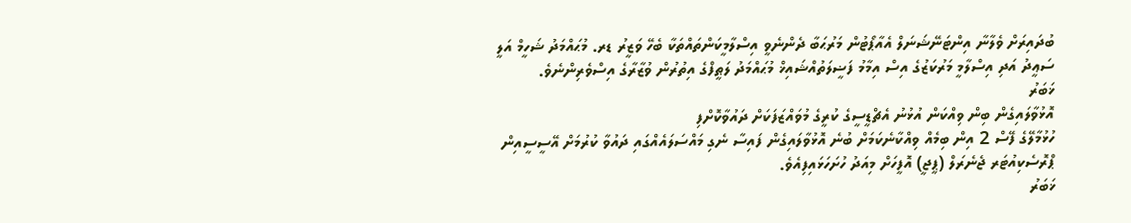ބުދައިރަށް ވެލާނާ އިންޓަނޭޝަނަލް އެއާޕޯޓުން މަރުޙަބާ ދެންނެވީ އިސްލާމީކަންތައްތަކާ ބެހޭ ވަޒީރު ޑރ. މުޙައްމަދު ޝަހީމް އަލީ ސަޢީދު އަދި އިސްލާމީ މަރުކަޒުގެ އިސް އިމާމު ފަޟީލަތުއްޝައިޚް މުޙައްމަދު ލަޠީފްގެ އިތުރުން ވުޒާރާގެ އިސްވެރިންނެވެ.
ޚަބަރު
އޮޅުވާލައިގެން ބިން ވިއްކަން އުޅުނު އެޗްޑީސީގެ ކުރީގެ މުވައްޒަފަކަށް ދައުވާކޮށްފި
ހުޅުމާލޭގެ ފޭސް 2 އިން ބިމެއް ވިއްކާނެކަމަށް ބުނެ އޮޅުވާލައިގެން ފައިސާ ނެގި މައްސަލައެއްގައި ދައުވާ ކުރުމަށް އޭސީސީއިން ޕްރޮސެކިއުޓަރ ޖެނެރަލް (ޕީޖީ) އޮފީހަށް މިއަދު ހުށަހަޅައިފިއެވެ.
ޚަބަރު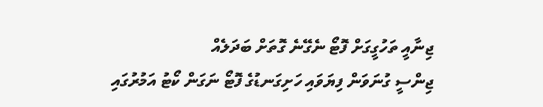ޖިނާއީ ތަހުގީގަށް ފޮޓޯ ނެގޭނެ ގޮތަށް ބަދަލެއް
ޖިންސީ ގުނަވަން ފިޔަވައި ހަށިގަނޑުގެ ފޮޓޯ ނަގަން ކޯޓު އަމުރުގައި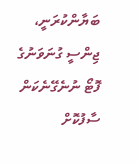ބަޔާންކުރަނީ، ޖިންސީ ގުނަވަނުގެ ފޮޓޯ ނުނެގޭނެކަން ސާފުކޮށް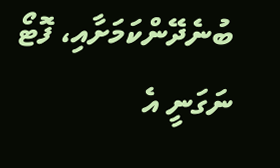ބުނެދޭންކަމަށާއި، ފޮޓޯ ނަގަނީ އެ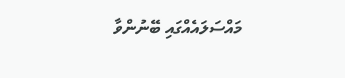މައްސަލައެއްގައި ބޭނުންވާ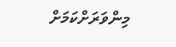މިންވަރަށްކަމަށް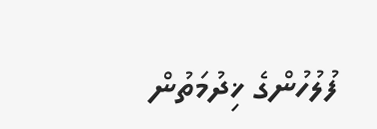ފުލުހުންގެ ޚިދުމަތުން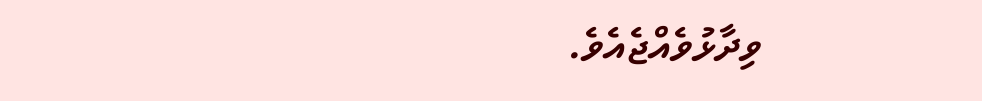ވިދާޅުވެއްޖެއެވެ.